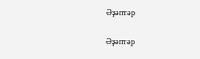Әҙәптәр

Әҙәптәр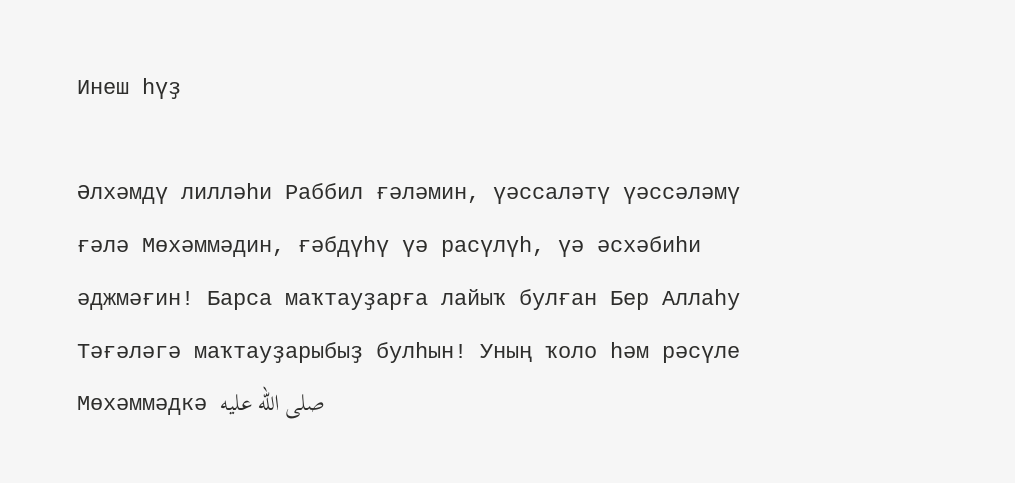Инеш һүҙ

Әлхәмдү лилләһи Раббил ғәләмин, үәссаләтү үәссәләмү ғәлә Мөхәммәдин, ғәбдүһү үә расүлүһ, үә әсхәбиһи әджмәғин! Барса маҡтауҙарға лайыҡ булған Бер Аллаһу Тәғәләгә маҡтауҙарыбыҙ булһын! Уның ҡоло һәм рәсүле Мөхәммәдкә صلى الله عليه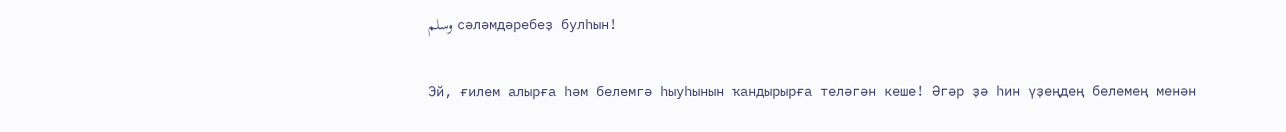وسلم сәләмдәребеҙ булһын!

Эй, ғилем алырға һәм белемгә һыуһынын ҡандырырға теләгән кеше! Әгәр ҙә һин үҙеңдең белемең менән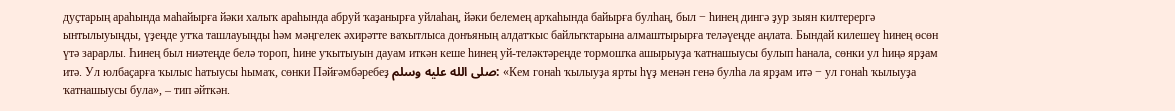дуҫтарың араһында маһайырға йәки халыҡ араһында абруй ҡаҙанырға уйлаһаң, йәки белемең арҡаһында байырға булһаң, был − һинең дингә ҙур зыян килтерергә ынтылыуыңды, үҙеңде утҡа ташлауыңды һәм мәңгелек әхирәтте ваҡытлыса донъяның алдатҡыс байлыҡтарына алмаштырырға теләүеңде аңлата. Бындай килешеү һинең өсөн үтә зарарлы. Һинең был ниәтеңде белә тороп, һине уҡытыуын дауам иткән кеше һинең уй-теләктәреңде тормошҡа ашырыуҙа ҡатнашыусы булып һанала, сөнки ул һиңә ярҙам итә. Ул юлбаҫарға ҡылыс һатыусы һымаҡ, сөнки Пәйғәмбәребеҙ صلى الله عليه وسلم: «Кем гонаһ ҡылыуҙа ярты һүҙ менән генә булһа ла ярҙам итә − ул гонаһ ҡылыуҙа ҡатнашыусы була», – тип әйткән.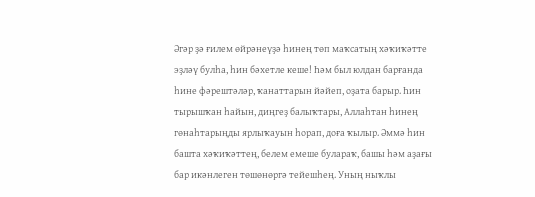Әгәр ҙә ғилем өйрәнеүҙә һинең төп маҡсатың хәҡиҡәтте эҙләү булһа, һин бәхетле кеше! Һәм был юлдан барғанда һине фәрештәләр, ҡанаттарын йәйеп, оҙата барыр. Һин тырышҡан һайын, диңгеҙ балыҡтары, Аллаһтан һинең гөнаһтарыңды ярлыҡауын һорап, доға ҡылыр. Әммә һин башта хәҡиҡәттең, белем емеше булараҡ, башы һәм аҙағы бар икәнлеген төшөнөргә тейешһең. Уның ныҡлы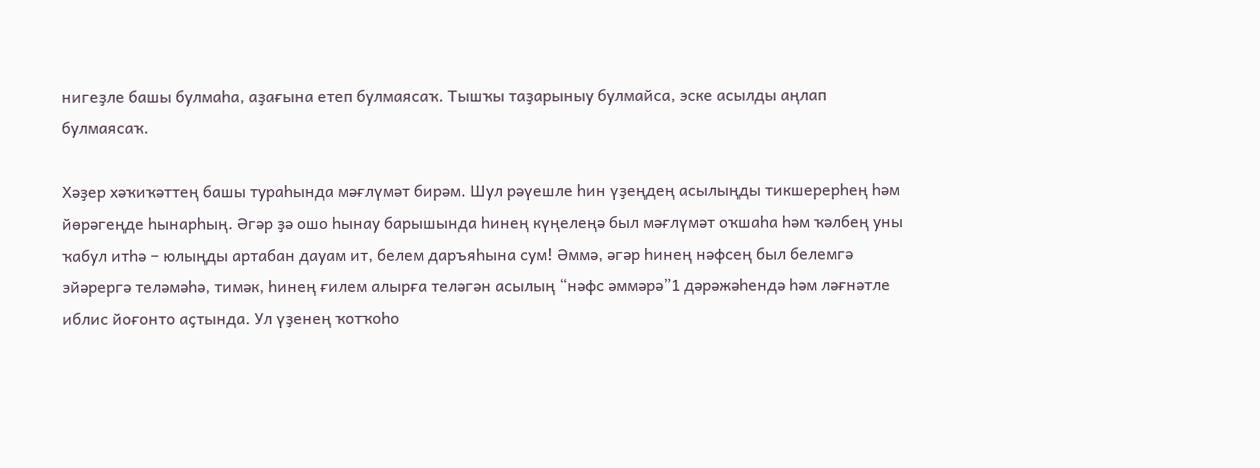нигеҙле башы булмаһа, аҙағына етеп булмаясаҡ. Тышҡы таҙарыныу булмайса, эске асылды аңлап булмаясаҡ.

Хәҙер хәҡиҡәттең башы тураһында мәғлүмәт бирәм. Шул рәүешле һин үҙеңдең асылыңды тикшерерһең һәм йөрәгеңде һынарһың. Әгәр ҙә ошо һынау барышында һинең күңелеңә был мәғлүмәт оҡшаһа һәм ҡәлбең уны ҡабул итһә − юлыңды артабан дауам ит, белем даръяһына сум! Әммә, әгәр һинең нәфсең был белемгә эйәрергә теләмәһә, тимәк, һинең ғилем алырға теләгән асылың “нәфс әммәрә”1 дәрәжәһендә һәм ләғнәтле иблис йоғонто аҫтында. Ул үҙенең ҡотҡоһо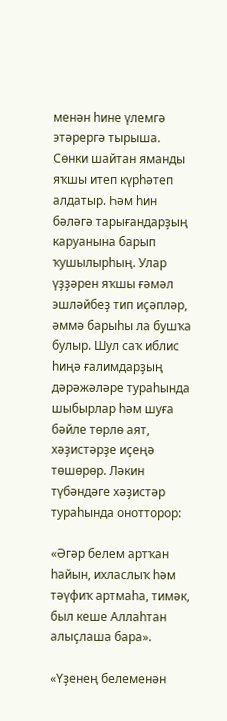менән һине үлемгә этәрергә тырыша. Сөнки шайтан яманды яҡшы итеп күрһәтеп алдатыр. Һәм һин бәләгә тарығандарҙың каруанына барып ҡушылырһың. Улар үҙҙәрен яҡшы ғәмәл эшләйбеҙ тип иҫәпләр, әммә барыһы ла бушҡа булыр. Шул саҡ иблис һиңә ғалимдарҙың дәрәжәләре тураһында шыбырлар һәм шуға бәйле төрлө аят, хәҙистәрҙе иҫеңә төшөрөр. Ләкин түбәндәге хәҙистәр тураһында онотторор:

«Әгәр белем артҡан һайын, ихласлыҡ һәм тәүфиҡ артмаһа, тимәк, был кеше Аллаһтан алыҫлаша бара».

«Үҙенең белеменән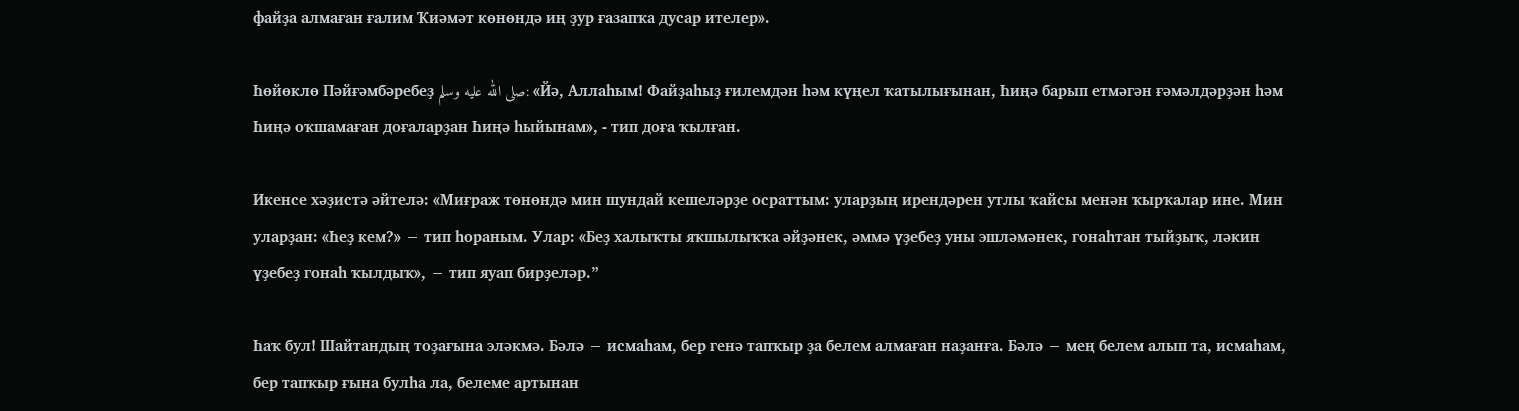файҙа алмаған ғалим Ҡиәмәт көнөндә иң ҙур ғазапҡа дусар ителер».

Һөйөклө Пәйғәмбәребеҙ صلى الله عليه وسلم: «Йә, Аллаһым! Файҙаһыҙ ғилемдән һәм күңел ҡатылығынан, Һиңә барып етмәгән ғәмәлдәрҙән һәм Һиңә оҡшамаған доғаларҙан Һиңә һыйынам», - тип доға ҡылған.

Икенсе хәҙистә әйтелә: «Миғраж төнөндә мин шундай кешеләрҙе осраттым: уларҙың ирендәрен утлы ҡайсы менән ҡырҡалар ине. Мин уларҙан: «Һеҙ кем?» − тип һораным. Улар: «Беҙ халыҡты яҡшылыҡҡа әйҙәнек, әммә үҙебеҙ уны эшләмәнек, гонаһтан тыйҙыҡ, ләкин үҙебеҙ гонаһ ҡылдыҡ», − тип яуап бирҙеләр.”

Һаҡ бул! Шайтандың тоҙағына эләкмә. Бәлә − исмаһам, бер генә тапҡыр ҙа белем алмаған наҙанға. Бәлә − мең белем алып та, исмаһам, бер тапҡыр ғына булһа ла, белеме артынан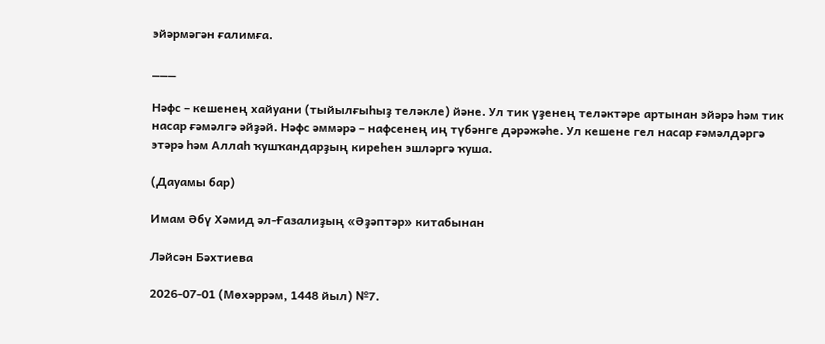эйәрмәгән ғалимға.

___

Нәфс – кешенең хайуани (тыйылғыһыҙ теләкле) йәне. Ул тик үҙенең теләктәре артынан эйәрә һәм тик насар ғәмәлгә әйҙәй. Нәфс әммәрә – нафсенең иң түбәнге дәрәжәһе. Ул кешене гел насар ғәмәлдәргә этәрә һәм Аллаһ ҡушҡандарҙың киреһен эшләргә ҡуша.

(Дауамы бар)

Имам Әбү Хәмид әл-Ғазалиҙың «Әҙәптәр» китабынан

Ләйсән Бәхтиева

2026-07-01 (Мөхәррәм, 1448 йыл) №7.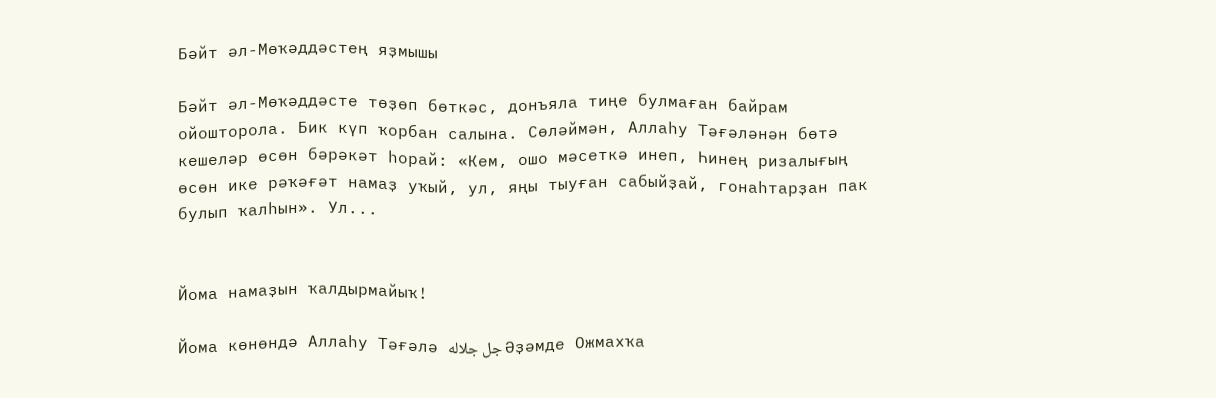Бәйт әл-Мөҡәддәстең яҙмышы

Бәйт әл-Мөҡәддәсте төҙөп бөткәс, донъяла тиңе булмаған байрам ойошторола. Бик күп ҡорбан салына. Сөләймән, Аллаһу Тәғәләнән бөтә кешеләр өсөн бәрәкәт һорай: «Кем, ошо мәсеткә инеп, Һинең ризалығың өсөн ике рәҡәғәт намаҙ уҡый, ул, яңы тыуған сабыйҙай, гонаһтарҙан пак булып ҡалһын». Ул...


Йома намаҙын ҡалдырмайыҡ!

Йома көнөндә Аллаһу Тәғәлә جل جلاله Әҙәмде Ожмахҡа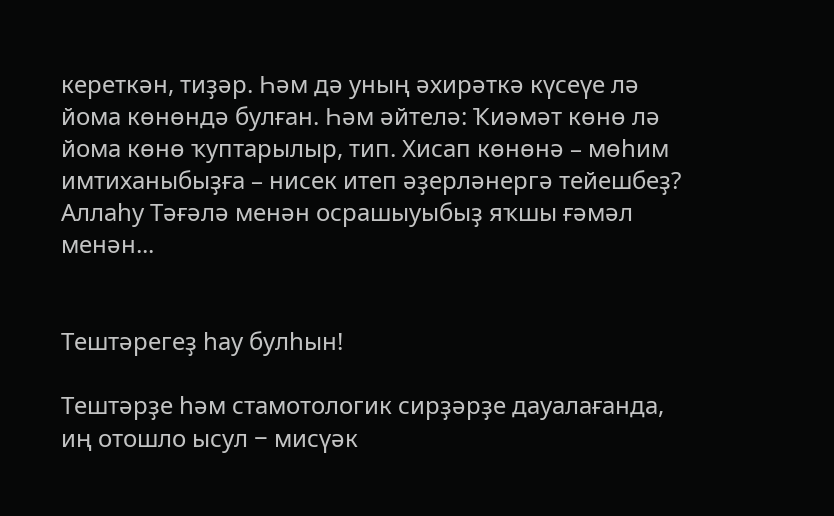кереткән, тиҙәр. Һәм дә уның әхирәткә күсеүе лә йома көнөндә булған. Һәм әйтелә: Ҡиәмәт көнө лә йома көнө ҡуптарылыр, тип. Хисап көнөнә – мөһим имтиханыбыҙға – нисек итеп әҙерләнергә тейешбеҙ? Аллаһу Тәғәлә менән осрашыуыбыҙ яҡшы ғәмәл менән...


Тештәрегеҙ һау булһын!

Тештәрҙе һәм стамотологик сирҙәрҙе дауалағанда, иң отошло ысул − мисүәк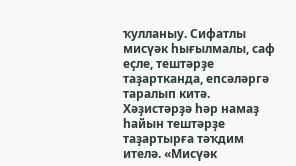ҡулланыу. Сифатлы мисүәк һығылмалы, саф еҫле, тештәрҙе таҙартканда, епсәләргә таралып китә.   Хәҙистәрҙә һәр намаҙ һайын тештәрҙе таҙартырға тәҡдим ителә. «Мисүәк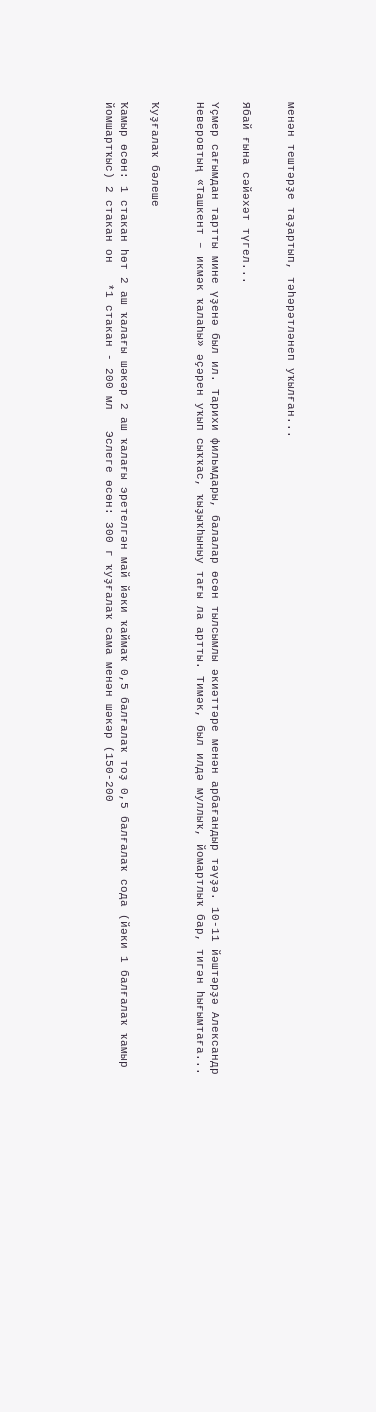менән тештәрҙе таҙартып, тәһәрәтләнеп уҡылған...


Ябай ғына сәйәхәт түгел...

Үҫмер сағымдан тартты мине үҙенә был ил. Тарихи фильмдары, балалар өсөн тылсымлы әкиәттәре менән арбағандыр тәүҙә. 10-11 йәштәрҙә Александр Неверовтың «Ташкент – икмәк ҡалаһы» әҫәрен уҡып сыҡҡас, ҡыҙыҡһыныу тағы ла артты. Тимәк, был илдә муллыҡ, йомартлыҡ бар, тигән һығымтаға...


Ҡуҙғалаҡ бәлеше

Ҡамыр өсөн: 1 стакан һөт 2 аш ҡалағы шәкәр 2 аш ҡалағы эретелгән май йәки ҡаймаҡ 0,5 балғалаҡ тоҙ 0,5 балғалаҡ сода (йәки 1 балғалаҡ ҡамыр йомшартҡыс) 2 стакан он   *1 стакан - 200 мл   Эслеге өсөн: 300 г ҡуҙғалаҡ сама менән шәкәр (150-200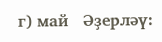г) май   Әҙерләү: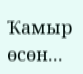Ҡамыр өсөн...